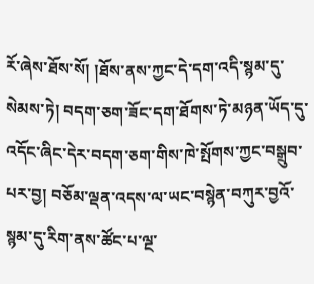རོ་ཞེས་ཐོས་སོ། །ཐོས་ནས་ཀྱང་དེ་དག་འདི་སྙམ་དུ་སེམས་ཏེ། བདག་ཅག་ཟོང་དག་ཐོགས་ཏེ་མཉན་ཡོད་དུ་འདོང་ཞིང་དེར་བདག་ཅག་གིས་ཁེ་སྤོགས་ཀྱང་བསྒྲུབ་པར་བྱ། བཅོམ་ལྡན་འདས་ལ་ཡང་བསྙེན་བཀུར་བྱའོ་སྙམ་དུ་རིག་ནས་ཚོང་པ་ལྔ་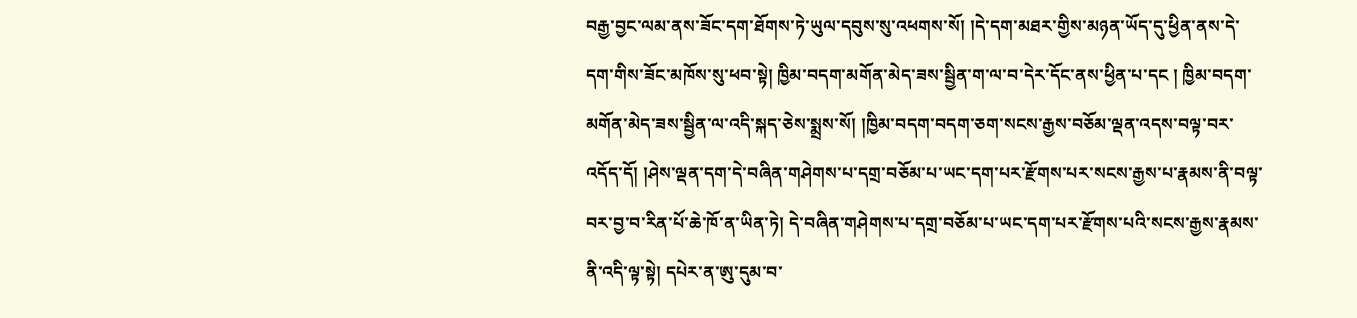བརྒྱ་བྱང་ལམ་ནས་ཟོང་དག་ཐོགས་ཏེ་ཡུལ་དབུས་སུ་འཕགས་སོ། །དེ་དག་མཐར་གྱིས་མཉན་ཡོད་དུ་ཕྱིན་ནས་དེ་དག་གིས་ཟོང་མཁོས་སུ་ཕབ་སྟེ། ཁྱིམ་བདག་མགོན་མེད་ཟས་སྦྱིན་ག་ལ་བ་དེར་དོང་ནས་ཕྱིན་པ་དང ། ཁྱིམ་བདག་མགོན་མེད་ཟས་སྦྱིན་ལ་འདི་སྐད་ཅེས་སྨྲས་སོ། །ཁྱིམ་བདག་བདག་ཅག་སངས་རྒྱས་བཅོམ་ལྡན་འདས་བལྟ་བར་འདོད་དོ། །ཤེས་ལྡན་དག་དེ་བཞིན་གཤེགས་པ་དགྲ་བཅོམ་པ་ཡང་དག་པར་རྫོགས་པར་སངས་རྒྱས་པ་རྣམས་ནི་བལྟ་བར་བྱ་བ་རིན་པོ་ཆེ་ཁོ་ན་ཡིན་ཏེ། དེ་བཞིན་གཤེགས་པ་དགྲ་བཅོམ་པ་ཡང་དག་པར་རྫོགས་པའི་སངས་རྒྱས་རྣམས་ནི་འདི་ལྟ་སྟེ། དཔེར་ན་ཨུ་དུམ་བ་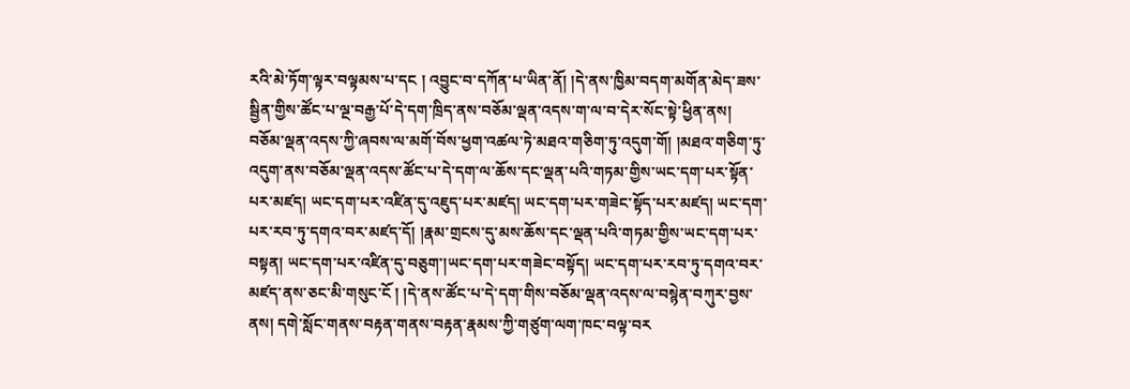རའི་མེ་ཏོག་ལྟར་བལྟམས་པ་དང ། འབྱུང་བ་དཀོན་པ་ཡིན་ནོ། །དེ་ནས་ཁྱིམ་བདག་མགོན་མེད་ཟས་སྦྱིན་གྱིས་ཚོང་པ་ལྔ་བརྒྱ་པོ་དེ་དག་ཁྲིད་ནས་བཅོམ་ལྡན་འདས་ག་ལ་བ་དེར་སོང་སྟེ་ཕྱིན་ནས། བཅོམ་ལྡན་འདས་ཀྱི་ཞབས་ལ་མགོ་བོས་ཕྱག་འཚལ་ཏེ་མཐའ་གཅིག་ཏུ་འདུག་གོ། །མཐའ་གཅིག་ཏུ་འདུག་ནས་བཅོམ་ལྡན་འདས་ཚོང་པ་དེ་དག་ལ་ཆོས་དང་ལྡན་པའི་གཏམ་གྱིས་ཡང་དག་པར་སྟོན་པར་མཛད། ཡང་དག་པར་འཛིན་དུ་འཇུད་པར་མཛད། ཡང་དག་པར་གཟེང་སྟོད་པར་མཛད། ཡང་དག་པར་རབ་ཏུ་དགའ་བར་མཛད་དོ། །རྣམ་གྲངས་དུ་མས་ཆོས་དང་ལྡན་པའི་གཏམ་གྱིས་ཡང་དག་པར་བསྟན། ཡང་དག་པར་འཛིན་དུ་བཅུག་།ཡང་དག་པར་གཟེང་བསྟོད། ཡང་དག་པར་རབ་ཏུ་དགའ་བར་མཛད་ནས་ཅང་མི་གསུང་ངོ ། །དེ་ནས་ཚོང་པ་དེ་དག་གིས་བཅོམ་ལྡན་འདས་ལ་བསྙེན་བཀུར་བྱས་ནས། དགེ་སློང་གནས་བརྟན་གནས་བརྟན་རྣམས་ཀྱི་གཙུག་ལག་ཁང་བལྟ་བར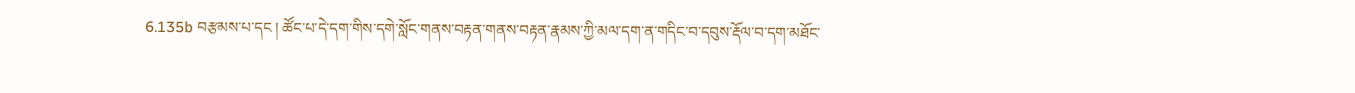6.135b བརྩམས་པ་དང ། ཚོང་པ་དེ་དག་གིས་དགེ་སློང་གནས་བརྟན་གནས་བརྟན་རྣམས་ཀྱི་མལ་དག་ན་གདིང་བ་དབུས་རྡོལ་བ་དག་མཐོང་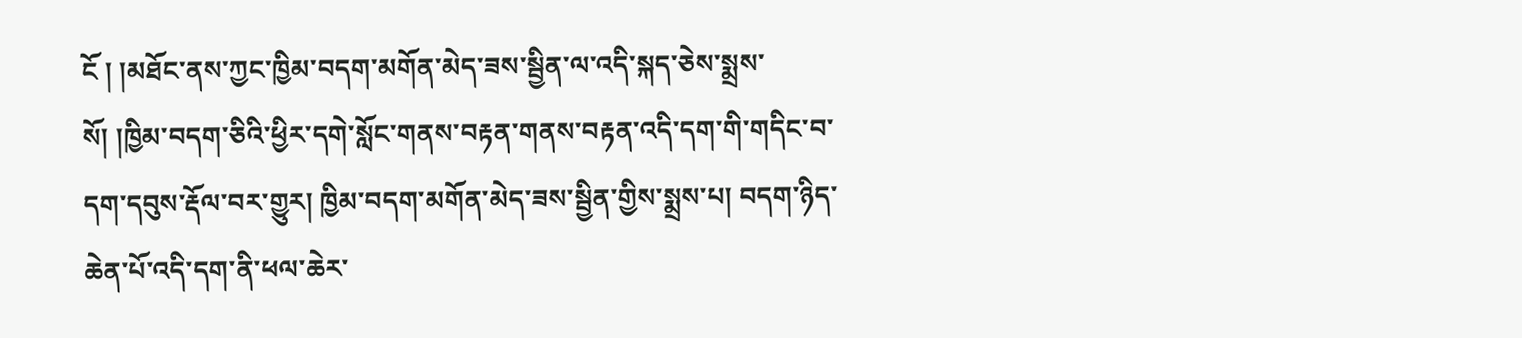ངོ ། །མཐོང་ནས་ཀྱང་ཁྱིམ་བདག་མགོན་མེད་ཟས་སྦྱིན་ལ་འདི་སྐད་ཅེས་སྨྲས་སོ། །ཁྱིམ་བདག་ཅིའི་ཕྱིར་དགེ་སློང་གནས་བརྟན་གནས་བརྟན་འདི་དག་གི་གདིང་བ་དག་དབུས་རྡོལ་བར་གྱུར། ཁྱིམ་བདག་མགོན་མེད་ཟས་སྦྱིན་གྱིས་སྨྲས་པ། བདག་ཉིད་ཆེན་པོ་འདི་དག་ནི་ཕལ་ཆེར་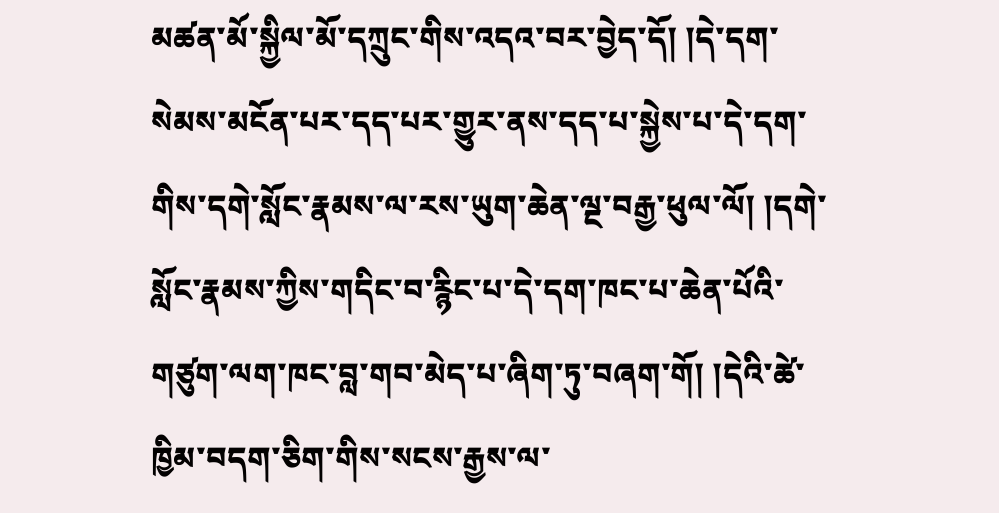མཚན་མོ་སྐྱིལ་མོ་དཀྲུང་གིས་འདའ་བར་བྱེད་དོ། །དེ་དག་སེམས་མངོན་པར་དད་པར་གྱུར་ནས་དད་པ་སྐྱེས་པ་དེ་དག་གིས་དགེ་སློང་རྣམས་ལ་རས་ཡུག་ཆེན་ལྔ་བརྒྱ་ཕུལ་ལོ། །དགེ་སློང་རྣམས་ཀྱིས་གདིང་བ་རྙིང་པ་དེ་དག་ཁང་པ་ཆེན་པོའི་གཙུག་ལག་ཁང་བླ་གབ་མེད་པ་ཞིག་ཏུ་བཞག་གོ། །དེའི་ཚེ་ཁྱིམ་བདག་ཅིག་གིས་སངས་རྒྱས་ལ་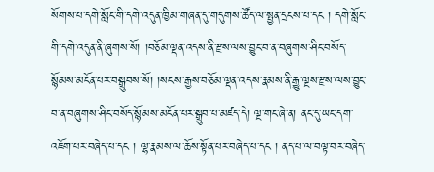སོགས་པ་དགེ་སློང་གི་དགེ་འདུན་ཁྱིམ་གཞན་དུ་གདུགས་ཚོད་ལ་སྤྱན་དྲངས་པ་དང ། དགེ་སློང་གི་དགེ་འདུན་ནི་ཞུགས་སོ། །བཅོམ་ལྡན་འདས་ནི་རྫས་ལས་བྱུང་བ་ན་བཞུགས་ཤིང་བསོད་སྙོམས་མངོན་པར་བསྒྲུབས་སོ། །སངས་རྒྱས་བཅོམ་ལྡན་འདས་རྣམས་ནི་རྒྱུ་ལྔས་རྫས་ལས་བྱུང་བ་ན་བཞུགས་ཤིང་བསོད་སྙོམས་མངོན་པར་སྒྲུབ་པ་མཛད་དེ། ལྔ་གང་ཞེ་ན། ནང་དུ་ཡང་དག་འཇོག་པར་བཞེད་པ་དང ། ལྷ་རྣམས་ལ་ཆོས་སྟོན་པར་བཞེད་པ་དང ། ནད་པ་ལ་བལྟ་བར་བཞེད་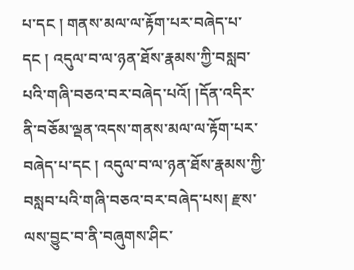པ་དང ། གནས་མལ་ལ་རྟོག་པར་བཞེད་པ་དང ། འདུལ་བ་ལ་ཉན་ཐོས་རྣམས་ཀྱི་བསླབ་པའི་གཞི་བཅའ་བར་བཞེད་པའོ། །དོན་འདིར་ནི་བཅོམ་ལྡན་འདས་གནས་མལ་ལ་རྟོག་པར་བཞེད་པ་དང ། འདུལ་བ་ལ་ཉན་ཐོས་རྣམས་ཀྱི་བསླབ་པའི་གཞི་བཅའ་བར་བཞེད་པས། རྫས་ལས་བྱུང་བ་ནི་བཞུགས་ཤིང་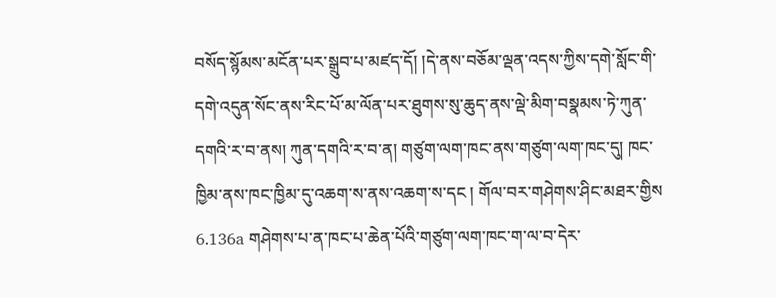བསོད་སྙོམས་མངོན་པར་སྒྲུབ་པ་མཛད་དོ། །དེ་ནས་བཅོམ་ལྡན་འདས་ཀྱིས་དགེ་སློང་གི་དགེ་འདུན་སོང་ནས་རིང་པོ་མ་ལོན་པར་ཐུགས་སུ་ཆུད་ནས་ལྡེ་མིག་བསྣམས་ཏེ་ཀུན་དགའི་ར་བ་ནས། ཀུན་དགའི་ར་བ་ན། གཙུག་ལག་ཁང་ནས་གཙུག་ལག་ཁང་དུ། ཁང་ཁྱིམ་ནས་ཁང་ཁྱིམ་དུ་འཆག་ས་ནས་འཆག་ས་དང ། གོལ་བར་གཤེགས་ཤིང་མཐར་གྱིས 6.136a གཤེགས་པ་ན་ཁང་པ་ཆེན་པོའི་གཙུག་ལག་ཁང་ག་ལ་བ་དེར་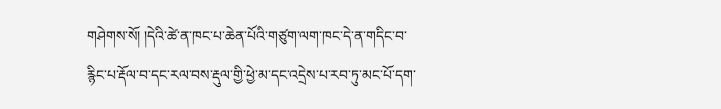གཤེགས་སོ། །དེའི་ཚེ་ན་ཁང་པ་ཆེན་པོའི་གཙུག་ལག་ཁང་དེ་ན་གདིང་བ་རྙིང་པ་རྡོལ་བ་དང་རལ་བས་རྡུལ་གྱི་ཕྱེ་མ་དང་འདྲེས་པ་རབ་ཏུ་མང་པོ་དག་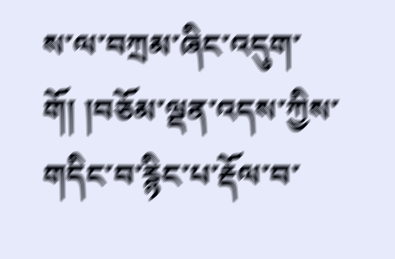ས་ལ་བཀྲམ་ཞིང་འདུག་གོ། །བཅོམ་ལྡན་འདས་ཀྱིས་གདིང་བ་རྙིང་པ་རྡོལ་བ་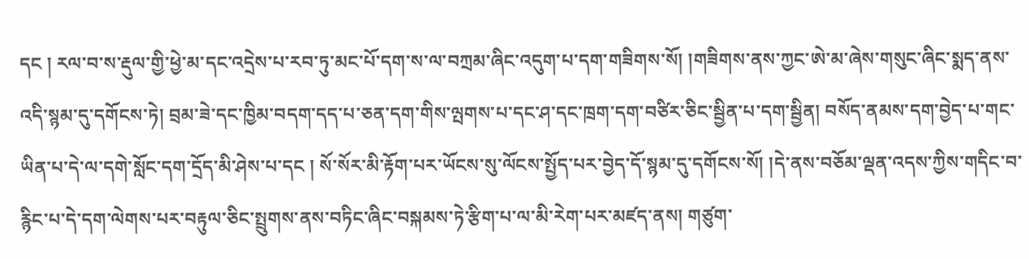དང ། རལ་བ་ས་རྡུལ་གྱི་ཕྱེ་མ་དང་འདྲེས་པ་རབ་ཏུ་མང་པོ་དག་ས་ལ་བཀྲམ་ཞིང་འདུག་པ་དག་གཟིགས་སོ། །གཟིགས་ནས་ཀྱང་ཨེ་མ་ཞེས་གསུང་ཞིང་སྨད་ནས་འདི་སྙམ་དུ་དགོངས་ཏེ། བྲམ་ཟེ་དང་ཁྱིམ་བདག་དད་པ་ཅན་དག་གིས་ལྤགས་པ་དང་ཤ་དང་ཁྲག་དག་བཙིར་ཅིང་སྦྱིན་པ་དག་སྦྱིན། བསོད་ནམས་དག་བྱེད་པ་གང་ཡིན་པ་དེ་ལ་དགེ་སློང་དག་དྲོད་མི་ཤེས་པ་དང ། སོ་སོར་མི་རྟོག་པར་ཡོངས་སུ་ལོངས་སྤྱོད་པར་བྱེད་དོ་སྙམ་དུ་དགོངས་སོ། །དེ་ནས་བཅོམ་ལྡན་འདས་ཀྱིས་གདིང་བ་རྙིང་པ་དེ་དག་ལེགས་པར་བརྟུལ་ཅིང་སྤྲུགས་ནས་བཏིང་ཞིང་བསྐམས་ཏེ་རྩིག་པ་ལ་མི་རེག་པར་མཛད་ནས། གཙུག་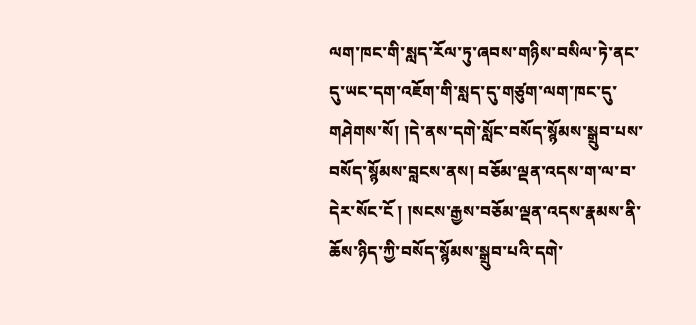ལག་ཁང་གི་སླད་རོལ་ཏུ་ཞབས་གཉིས་བསིལ་ཏེ་ནང་དུ་ཡང་དག་འཇོག་གི་སླད་དུ་གཙུག་ལག་ཁང་དུ་གཤེགས་སོ། །དེ་ནས་དགེ་སློང་བསོད་སྙོམས་སྒྲུབ་པས་བསོད་སྙོམས་བླངས་ནས། བཅོམ་ལྡན་འདས་ག་ལ་བ་དེར་སོང་ངོ ། །སངས་རྒྱས་བཅོམ་ལྡན་འདས་རྣམས་ནི་ཆོས་ཉིད་ཀྱི་བསོད་སྙོམས་སྒྲུབ་པའི་དགེ་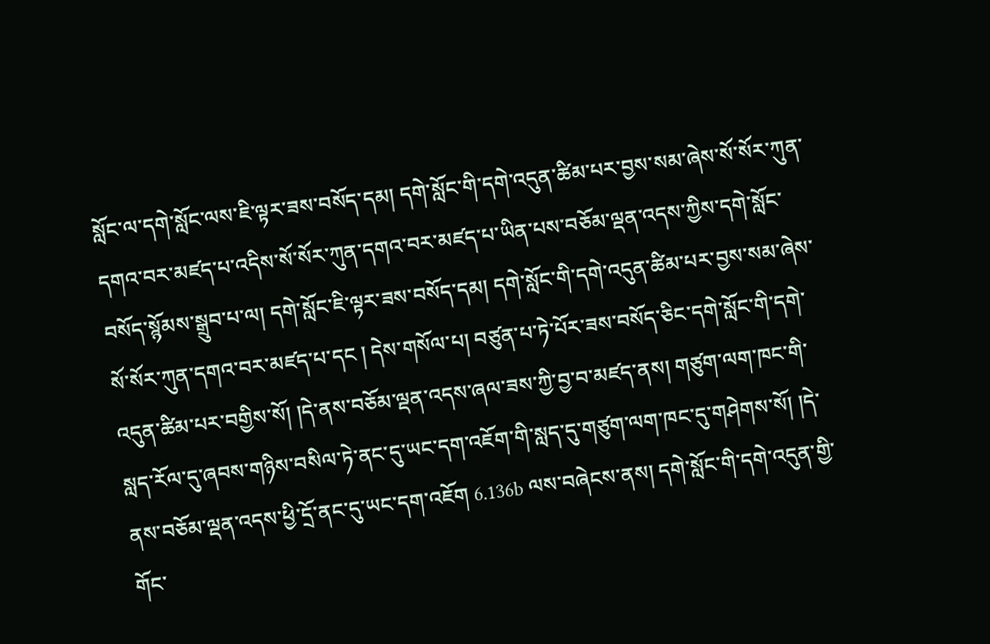སློང་ལ་དགེ་སློང་ལས་ཇི་ལྟར་ཟས་བསོད་དམ། དགེ་སློང་གི་དགེ་འདུན་ཚིམ་པར་བྱས་སམ་ཞེས་སོ་སོར་ཀུན་དགའ་བར་མཛད་པ་འདིས་སོ་སོར་ཀུན་དགའ་བར་མཛད་པ་ཡིན་པས་བཅོམ་ལྡན་འདས་ཀྱིས་དགེ་སློང་བསོད་སྙོམས་སྒྲུབ་པ་ལ། དགེ་སློང་ཇི་ལྟར་ཟས་བསོད་དམ། དགེ་སློང་གི་དགེ་འདུན་ཚིམ་པར་བྱས་སམ་ཞེས་སོ་སོར་ཀུན་དགའ་བར་མཛད་པ་དང ། དེས་གསོལ་པ། བཙུན་པ་ཏེ་པོར་ཟས་བསོད་ཅིང་དགེ་སློང་གི་དགེ་འདུན་ཚིམ་པར་བགྱིས་སོ། །དེ་ནས་བཅོམ་ལྡན་འདས་ཞལ་ཟས་ཀྱི་བྱ་བ་མཛད་ནས། གཙུག་ལག་ཁང་གི་སླད་རོལ་དུ་ཞབས་གཉིས་བསིལ་ཏེ་ནང་དུ་ཡང་དག་འཇོག་གི་སླད་དུ་གཙུག་ལག་ཁང་དུ་གཤེགས་སོ། །དེ་ནས་བཅོམ་ལྡན་འདས་ཕྱི་དྲོ་ནང་དུ་ཡང་དག་འཇོག 6.136b ལས་བཞེངས་ནས། དགེ་སློང་གི་དགེ་འདུན་གྱི་གོང་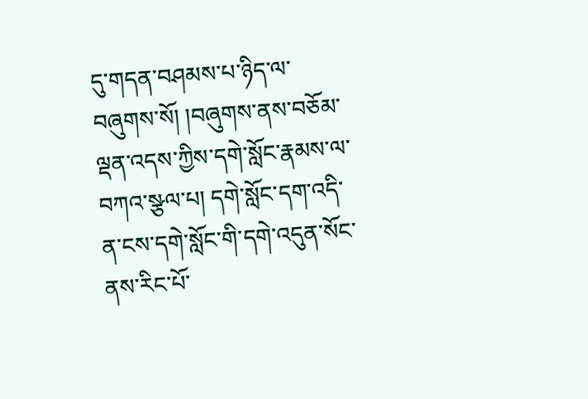དུ་གདན་བཤམས་པ་ཉིད་ལ་བཞུགས་སོ། །བཞུགས་ནས་བཅོམ་ལྡན་འདས་ཀྱིས་དགེ་སློང་རྣམས་ལ་བཀའ་སྩལ་པ། དགེ་སློང་དག་འདི་ན་ངས་དགེ་སློང་གི་དགེ་འདུན་སོང་ནས་རིང་པོ་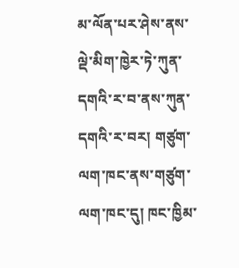མ་ལོན་པར་ཤེས་ནས་ལྡེ་མིག་ཁྱེར་ཏེ་ཀུན་དགའི་ར་བ་ནས་ཀུན་དགའི་ར་བར། གཙུག་ལག་ཁང་ནས་གཙུག་ལག་ཁང་དུ། ཁང་ཁྱིམ་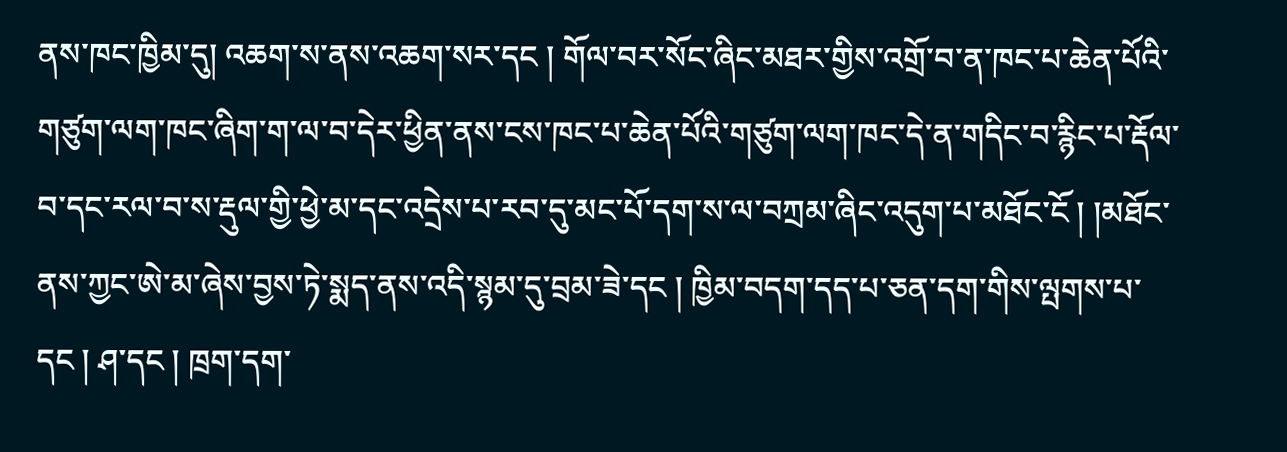ནས་ཁང་ཁྱིམ་དུ། འཆག་ས་ནས་འཆག་སར་དང ། གོལ་བར་སོང་ཞིང་མཐར་གྱིས་འགྲོ་བ་ན་ཁང་པ་ཆེན་པོའི་གཙུག་ལག་ཁང་ཞིག་ག་ལ་བ་དེར་ཕྱིན་ནས་ངས་ཁང་པ་ཆེན་པོའི་གཙུག་ལག་ཁང་དེ་ན་གདིང་བ་རྙིང་པ་རྡོལ་བ་དང་རལ་བ་ས་རྡུལ་གྱི་ཕྱེ་མ་དང་འདྲེས་པ་རབ་དུ་མང་པོ་དག་ས་ལ་བཀྲམ་ཞིང་འདུག་པ་མཐོང་ངོ ། །མཐོང་ནས་ཀྱང་ཨེ་མ་ཞེས་བྱས་ཏེ་སྨད་ནས་འདི་སྙམ་དུ་བྲམ་ཟེ་དང ། ཁྱིམ་བདག་དད་པ་ཅན་དག་གིས་ལྤགས་པ་དང ། ཤ་དང ། ཁྲག་དག་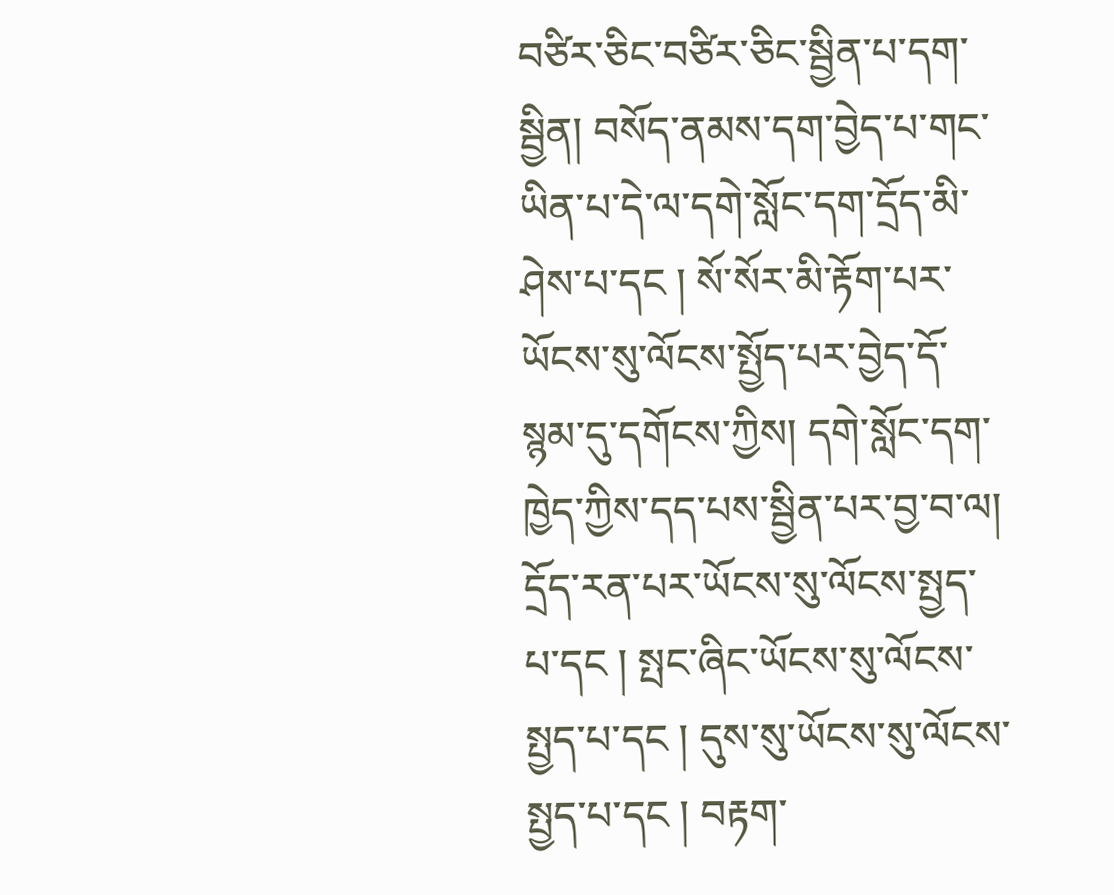བཙིར་ཅིང་བཙིར་ཅིང་སྦྱིན་པ་དག་སྦྱིན། བསོད་ནམས་དག་བྱེད་པ་གང་ཡིན་པ་དེ་ལ་དགེ་སློང་དག་དྲོད་མི་ཤེས་པ་དང ། སོ་སོར་མི་རྟོག་པར་ཡོངས་སུ་ལོངས་སྤྱོད་པར་བྱེད་དོ་སྙམ་དུ་དགོངས་ཀྱིས། དགེ་སློང་དག་ཁྱེད་ཀྱིས་དད་པས་སྦྱིན་པར་བྱ་བ་ལ། དྲོད་རན་པར་ཡོངས་སུ་ལོངས་སྤྱད་པ་དང ། སྤང་ཞིང་ཡོངས་སུ་ལོངས་སྤྱད་པ་དང ། དུས་སུ་ཡོངས་སུ་ལོངས་སྤྱད་པ་དང ། བརྟག་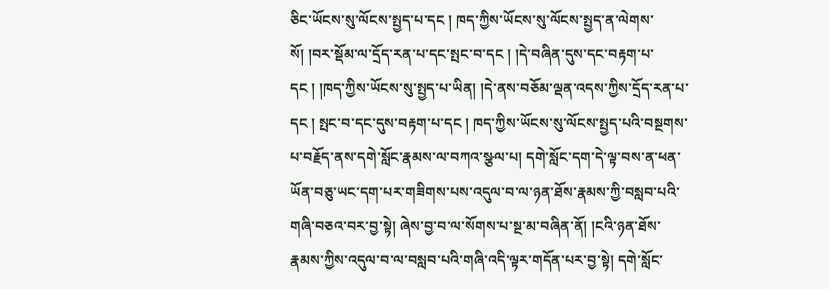ཅིང་ཡོངས་སུ་ལོངས་སྤྱད་པ་དང ། ཁད་ཀྱིས་ཡོངས་སུ་ལོངས་སྤྱད་ན་ལེགས་སོ། །བར་སྡོམ་ལ་དྲོད་རན་པ་དང་སྤང་བ་དང ། །དེ་བཞིན་དུས་དང་བརྟག་པ་དང ། །ཁད་ཀྱིས་ཡོངས་སུ་སྤྱད་པ་ཡིན། །དེ་ནས་བཅོམ་ལྡན་འདས་ཀྱིས་དྲོད་རན་པ་དང ། སྤང་བ་དང་དུས་བརྟག་པ་དང ། ཁད་ཀྱིས་ཡོངས་སུ་ལོངས་སྤྱད་པའི་བསྔགས་པ་བརྗོད་ནས་དགེ་སློང་རྣམས་ལ་བཀའ་སྩལ་པ། དགེ་སློང་དག་དེ་ལྟ་བས་ན་ཕན་ཡོན་བཅུ་ཡང་དག་པར་གཟིགས་པས་འདུལ་བ་ལ་ཉན་ཐོས་རྣམས་ཀྱི་བསླབ་པའི་གཞི་བཅའ་བར་བྱ་སྟེ། ཞེས་བྱ་བ་ལ་སོགས་པ་སྔ་མ་བཞིན་ནོ། །ངའི་ཉན་ཐོས་རྣམས་ཀྱིས་འདུལ་བ་ལ་བསླབ་པའི་གཞི་འདི་ལྟར་གདོན་པར་བྱ་སྟེ། དགེ་སློང་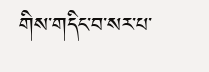གིས་གདིང་བ་སར་པ་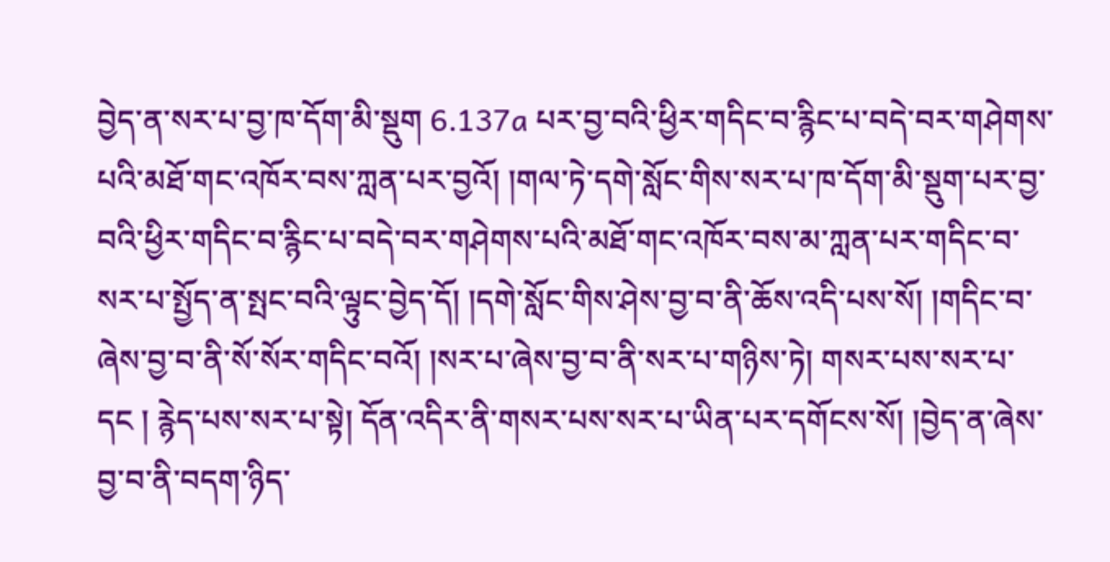བྱེད་ན་སར་པ་བྱ་ཁ་དོག་མི་སྡུག 6.137a པར་བྱ་བའི་ཕྱིར་གདིང་བ་རྙིང་པ་བདེ་བར་གཤེགས་པའི་མཐོ་གང་འཁོར་བས་ཀླན་པར་བྱའོ། །གལ་ཏེ་དགེ་སློང་གིས་སར་པ་ཁ་དོག་མི་སྡུག་པར་བྱ་བའི་ཕྱིར་གདིང་བ་རྙིང་པ་བདེ་བར་གཤེགས་པའི་མཐོ་གང་འཁོར་བས་མ་ཀླན་པར་གདིང་བ་སར་པ་སྤྱོད་ན་སྤང་བའི་ལྟུང་བྱེད་དོ། །དགེ་སློང་གིས་ཤེས་བྱ་བ་ནི་ཆོས་འདི་པས་སོ། །གདིང་བ་ཞེས་བྱ་བ་ནི་སོ་སོར་གདིང་བའོ། །སར་པ་ཞེས་བྱ་བ་ནི་སར་པ་གཉིས་ཏེ། གསར་པས་སར་པ་དང ། རྙེད་པས་སར་པ་སྟེ། དོན་འདིར་ནི་གསར་པས་སར་པ་ཡིན་པར་དགོངས་སོ། །བྱེད་ན་ཞེས་བྱ་བ་ནི་བདག་ཉིད་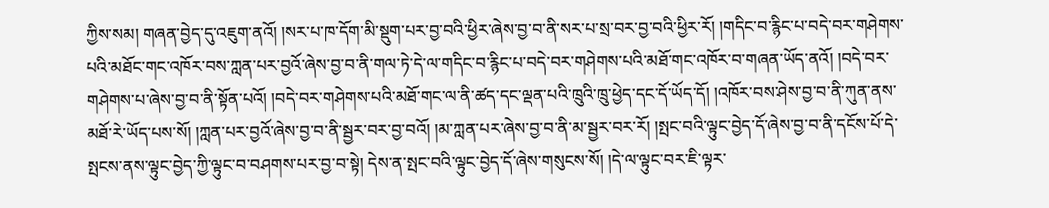ཀྱིས་སམ། གཞན་བྱེད་དུ་འཇུག་ནའོ། །སར་པ་ཁ་དོག་མི་སྡུག་པར་བྱ་བའི་ཕྱིར་ཞེས་བྱ་བ་ནི་སར་པ་སྲ་བར་བྱ་བའི་ཕྱིར་རོ། །གདིང་བ་རྙིང་པ་བདེ་བར་གཤེགས་པའི་མཐོང་གང་འཁོར་བས་ཀླན་པར་བྱའོ་ཞེས་བྱ་བ་ནི་གལ་ཏེ་དེ་ལ་གདིང་བ་རྙིང་པ་བདེ་བར་གཤེགས་པའི་མཐོ་གང་འཁོར་བ་གཞན་ཡོད་ནའོ། །བདེ་བར་གཤེགས་པ་ཞེས་བྱ་བ་ནི་སྟོན་པའོ། །བདེ་བར་གཤེགས་པའི་མཐོ་གང་ལ་ནི་ཚད་དང་ལྡན་པའི་ཁྲུའི་ཁྲུ་ཕྱེད་དང་དོ་ཡོད་དོ། །འཁོར་བས་ཤེས་བྱ་བ་ནི་ཀུན་ནས་མཐོ་རེ་ཡོད་པས་སོ། །ཀླན་པར་བྱའོ་ཞེས་བྱ་བ་ནི་སྦྱར་བར་བྱ་བའོ། །མ་ཀླན་པར་ཞེས་བྱ་བ་ནི་མ་སྦྱར་བར་རོ། །སྤང་བའི་ལྟུང་བྱེད་དོ་ཞེས་བྱ་བ་ནི་དངོས་པོ་དེ་སྤངས་ནས་ལྟུང་བྱེད་ཀྱི་ལྟུང་བ་བཤགས་པར་བྱ་བ་སྟེ། དེས་ན་སྤང་བའི་ལྟུང་བྱེད་དོ་ཞེས་གསུངས་སོ། །དེ་ལ་ལྟུང་བར་ཇི་ལྟར་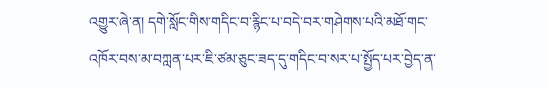འགྱུར་ཞེ་ན། དགེ་སློང་གིས་གདིང་བ་རྙིང་པ་བདེ་བར་གཤེགས་པའི་མཐོ་གང་འཁོར་བས་མ་བཀླན་པར་ཇི་ཙམ་ཅུང་ཟད་དུ་གདིང་བ་སར་པ་སྤྱོད་པར་བྱེད་ན་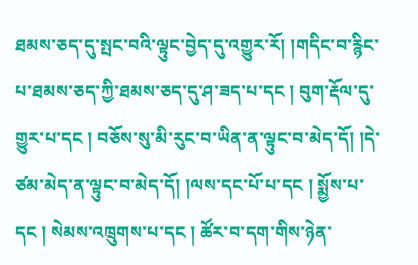ཐམས་ཅད་དུ་སྤང་བའི་ལྟུང་བྱེད་དུ་འགྱུར་རོ། །གདིང་བ་རྙིང་པ་ཐམས་ཅད་ཀྱི་ཐམས་ཅད་དུ་ཤ་ཟད་པ་དང ། བུག་རྡོལ་དུ་གྱུར་པ་དང ། བཅོས་སུ་མི་རུང་བ་ཡིན་ན་ལྟུང་བ་མེད་དོ། །དེ་ཙམ་མེད་ན་ལྟུང་བ་མེད་དོ། །ལས་དང་པོ་པ་དང ། སྨྱོས་པ་དང ། སེམས་འཁྲུགས་པ་དང ། ཚོར་བ་དག་གིས་ཉེན་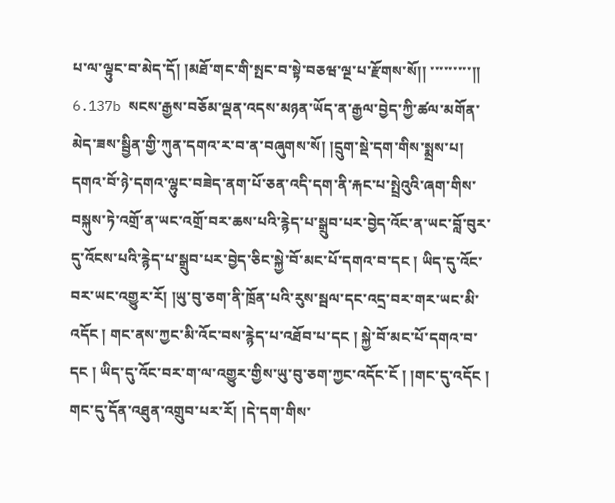པ་ལ་ལྟུང་བ་མེད་དོ། །མཐོ་གང་གི་སྤང་བ་སྟེ་བཅཝ་ལྔ་པ་རྫོགས་སོ།། ་་་་་་་་་།། 6.137b སངས་རྒྱས་བཅོམ་ལྡན་འདས་མཉན་ཡོད་ན་རྒྱལ་བྱེད་ཀྱི་ཚལ་མགོན་མེད་ཟས་སྦྱིན་གྱི་ཀུན་དགའ་ར་བ་ན་བཞུགས་སོ། །དྲུག་སྡེ་དག་གིས་སྨྲས་པ། དགའ་བོ་ཉེ་དགའ་ལྷུང་བཟེད་ནག་པོ་ཅན་འདི་དག་ནི་རྐང་པ་སྤྲེའུའི་ཞག་གིས་བསྐུས་ཏེ་འགྲོ་ན་ཡང་འགྲོ་བར་ཆས་པའི་རྙེད་པ་སྒྲུབ་པར་བྱེད་འོང་ན་ཡང་བློ་བུར་དུ་འོངས་པའི་རྙེད་པ་སྒྲུབ་པར་བྱེད་ཅིང་སྐྱེ་བོ་མང་པོ་དགའ་བ་དང ། ཡིད་དུ་འོང་བར་ཡང་འགྱུར་རོ། །ཡུ་བུ་ཅག་ནི་ཁྲོན་པའི་རུས་སྦལ་དང་འདྲ་བར་གར་ཡང་མི་འདོང ། གང་ནས་ཀྱང་མི་འོང་བས་རྙེད་པ་འཐོབ་པ་དང ། སྐྱེ་བོ་མང་པོ་དགའ་བ་དང ། ཡིད་དུ་འོང་བར་ག་ལ་འགྱུར་གྱིས་ཡུ་བུ་ཅག་ཀྱང་འདོང་ངོ ། །གང་དུ་འདོང ། གང་དུ་དོན་འཐུན་འགྲུབ་པར་རོ། །དེ་དག་གིས་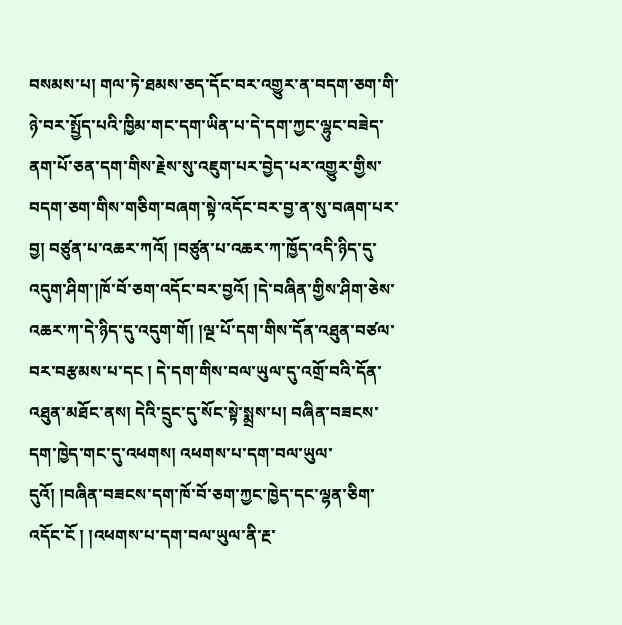བསམས་པ། གལ་ཏེ་ཐམས་ཅད་དོང་བར་འགྱུར་ན་བདག་ཅག་གི་ཉེ་བར་སྤྱོད་པའི་ཁྱིམ་གང་དག་ཡིན་པ་དེ་དག་ཀྱང་ལྷུང་བཟེད་ནག་པོ་ཅན་དག་གིས་རྗེས་སུ་འཇུག་པར་བྱེད་པར་འགྱུར་གྱིས་བདག་ཅག་གིས་གཅིག་བཞག་སྟེ་འདོང་བར་བྱ་ན་སུ་བཞག་པར་བྱ། བཙུན་པ་འཆར་ཀའོ། །བཙུན་པ་འཆར་ཀ་ཁྱོད་འདི་ཉིད་དུ་འདུག་ཤིག་།ཁོ་བོ་ཅག་འདོང་བར་བྱའོ། །དེ་བཞིན་གྱིས་ཤིག་ཅེས་འཆར་ཀ་དེ་ཉིད་དུ་འདུག་གོ། །ལྔ་པོ་དག་གིས་དོན་འཐུན་བཙལ་བར་བརྩམས་པ་དང ། དེ་དག་གིས་བལ་ཡུལ་དུ་འགྲོ་བའི་དོན་འཐུན་མཐོང་ནས། དེའི་དྲུང་དུ་སོང་སྟེ་སྨྲས་པ། བཞིན་བཟངས་དག་ཁྱེད་གང་དུ་འཕགས། འཕགས་པ་དག་བལ་ཡུལ་དུའོ། །བཞིན་བཟངས་དག་ཁོ་བོ་ཅག་ཀྱང་ཁྱེད་དང་ལྷན་ཅིག་འདོང་ངོ ། །འཕགས་པ་དག་བལ་ཡུལ་ནི་རྔ་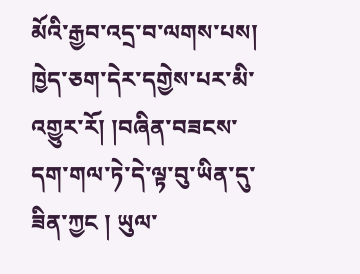མོའི་རྒྱབ་འདྲ་བ་ལགས་པས། ཁྱེད་ཅག་དེར་དགྱེས་པར་མི་འགྱུར་རོ། །བཞིན་བཟངས་དག་གལ་ཏེ་དེ་ལྟ་བུ་ཡིན་དུ་ཟིན་ཀྱང ། ཡུལ་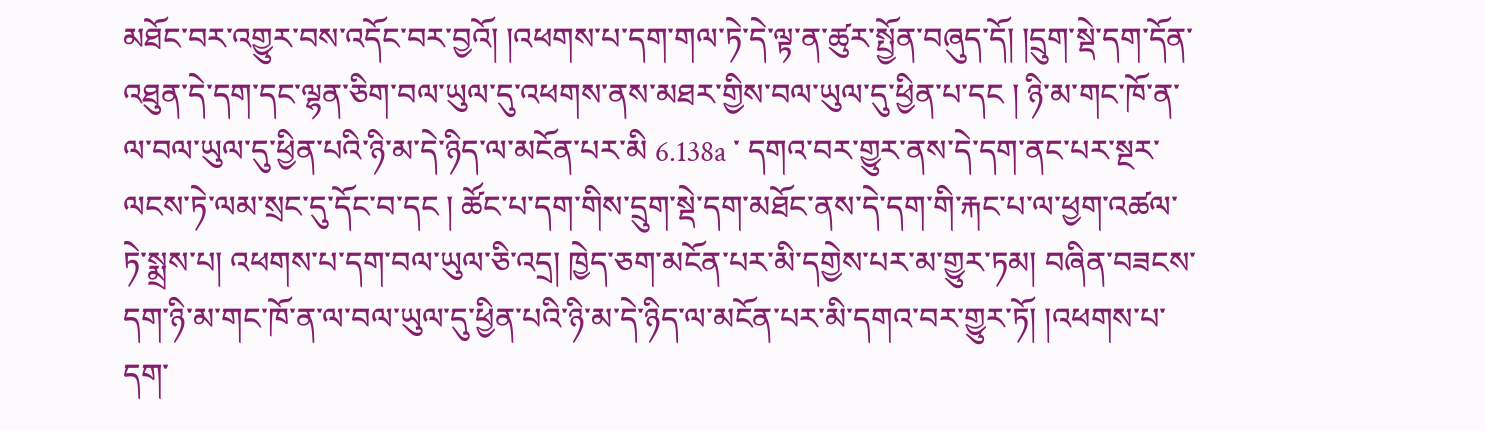མཐོང་བར་འགྱུར་བས་འདོང་བར་བྱའོ། །འཕགས་པ་དག་གལ་ཏེ་དེ་ལྟ་ན་ཚུར་སྤྱོན་བཞུད་དོ། །དྲུག་སྡེ་དག་དོན་འཐུན་དེ་དག་དང་ལྷན་ཅིག་བལ་ཡུལ་དུ་འཕགས་ནས་མཐར་གྱིས་བལ་ཡུལ་དུ་ཕྱིན་པ་དང ། ཉི་མ་གང་ཁོ་ན་ལ་བལ་ཡུལ་དུ་ཕྱིན་པའི་ཉི་མ་དེ་ཉིད་ལ་མངོན་པར་མི 6.138a ་ དགའ་བར་གྱུར་ནས་དེ་དག་ནང་པར་སྔར་ལངས་ཏེ་ལམ་སྲང་དུ་དོང་བ་དང ། ཚོང་པ་དག་གིས་དྲུག་སྡེ་དག་མཐོང་ནས་དེ་དག་གི་རྐང་པ་ལ་ཕྱག་འཚལ་ཏེ་སྨྲས་པ། འཕགས་པ་དག་བལ་ཡུལ་ཅི་འདྲ། ཁྱེད་ཅག་མངོན་པར་མི་དགྱེས་པར་མ་གྱུར་ཏམ། བཞིན་བཟངས་དག་ཉི་མ་གང་ཁོ་ན་ལ་བལ་ཡུལ་དུ་ཕྱིན་པའི་ཉི་མ་དེ་ཉིད་ལ་མངོན་པར་མི་དགའ་བར་གྱུར་ཏོ། །འཕགས་པ་དག་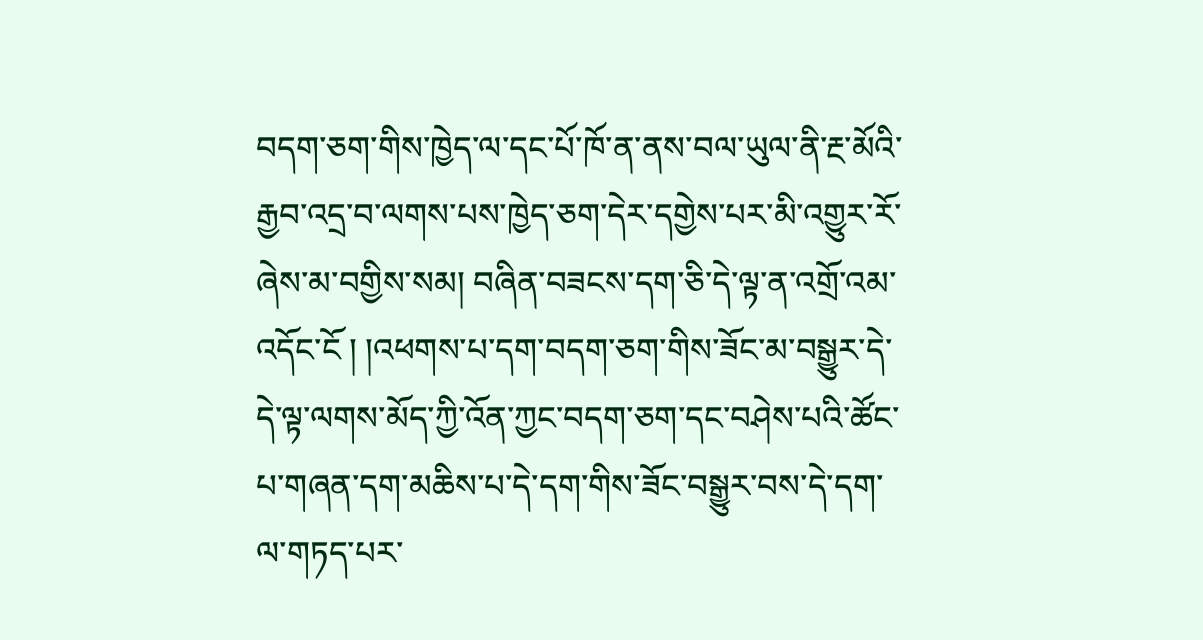བདག་ཅག་གིས་ཁྱེད་ལ་དང་པོ་ཁོ་ན་ནས་བལ་ཡུལ་ནི་རྔ་མོའི་རྒྱབ་འདྲ་བ་ལགས་པས་ཁྱེད་ཅག་དེར་དགྱེས་པར་མི་འགྱུར་རོ་ཞེས་མ་བགྱིས་སམ། བཞིན་བཟངས་དག་ཅི་དེ་ལྟ་ན་འགྲོ་འམ་འདོང་ངོ ། །འཕགས་པ་དག་བདག་ཅག་གིས་ཟོང་མ་བསྒྱུར་དེ་དེ་ལྟ་ལགས་མོད་ཀྱི་འོན་ཀྱང་བདག་ཅག་དང་བཤེས་པའི་ཚོང་པ་གཞན་དག་མཆིས་པ་དེ་དག་གིས་ཟོང་བསྒྱུར་བས་དེ་དག་ལ་གཏད་པར་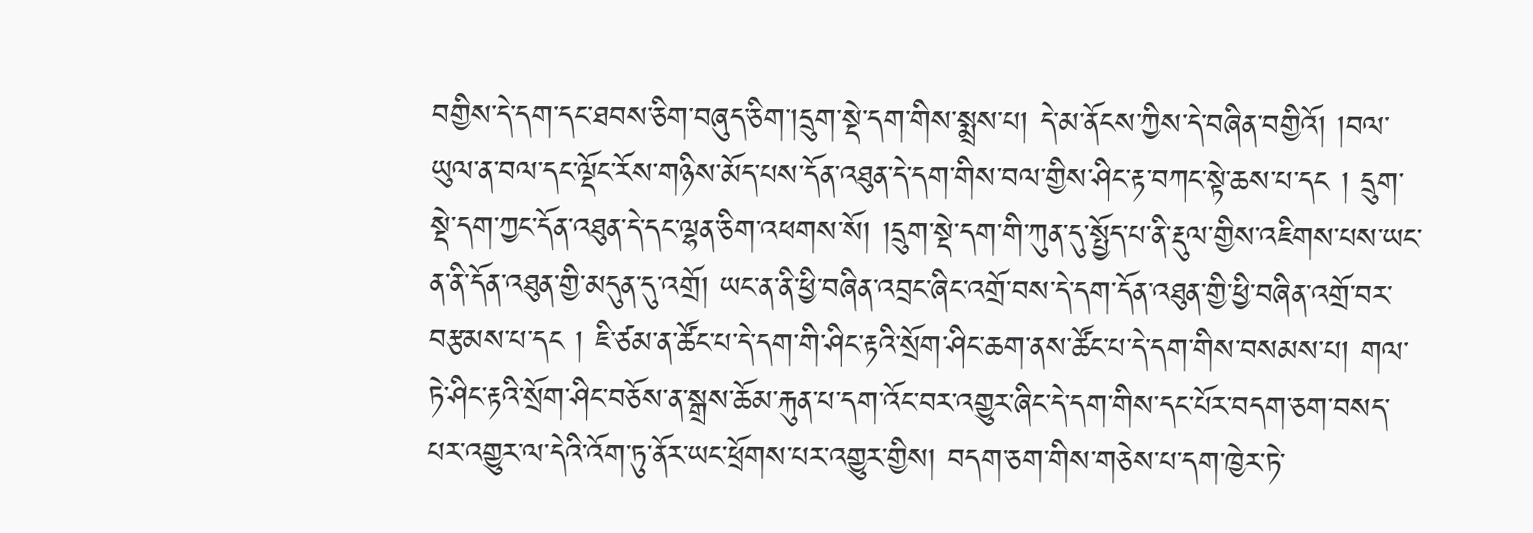བགྱིས་དེ་དག་དང་ཐབས་ཅིག་བཞུད་ཅིག་།དྲུག་སྡེ་དག་གིས་སྨྲས་པ། དེ་མ་ནོངས་ཀྱིས་དེ་བཞིན་བགྱིའོ། །བལ་ཡུལ་ན་བལ་དང་ལྡོང་རོས་གཉིས་མོད་པས་དོན་འཐུན་དེ་དག་གིས་བལ་གྱིས་ཤིང་རྟ་བཀང་སྟེ་ཆས་པ་དང ། དྲུག་སྡེ་དག་ཀྱང་དོན་འཐུན་དེ་དང་ལྷན་ཅིག་འཕགས་སོ། །དྲུག་སྡེ་དག་གི་ཀུན་དུ་སྤྱོད་པ་ནི་རྡུལ་གྱིས་འཇིགས་པས་ཡང་ན་ནི་དོན་འཐུན་གྱི་མདུན་དུ་འགྲོ། ཡང་ན་ནི་ཕྱི་བཞིན་འབྲང་ཞིང་འགྲོ་བས་དེ་དག་དོན་འཐུན་གྱི་ཕྱི་བཞིན་འགྲོ་བར་བརྩམས་པ་དང ། ཇི་ཙམ་ན་ཚོང་པ་དེ་དག་གི་ཤིང་རྟའི་སྲོག་ཤིང་ཆག་ནས་ཚོང་པ་དེ་དག་གིས་བསམས་པ། གལ་ཏེ་ཤིང་རྟའི་སྲོག་ཤིང་བཅོས་ན་སྒྲས་ཆོམ་རྐུན་པ་དག་འོང་བར་འགྱུར་ཞིང་དེ་དག་གིས་དང་པོར་བདག་ཅག་བསད་པར་འགྱུར་ལ་དེའི་འོག་ཏུ་ནོར་ཡང་ཕྲོགས་པར་འགྱུར་གྱིས། བདག་ཅག་གིས་གཅེས་པ་དག་ཁྱེར་ཏེ་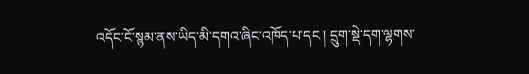འདོང་ངོ་སྙམ་ནས་ཡིད་མི་དགའ་ཞིང་འཁོད་པ་དང ། དྲུག་སྡེ་དག་ལྷགས་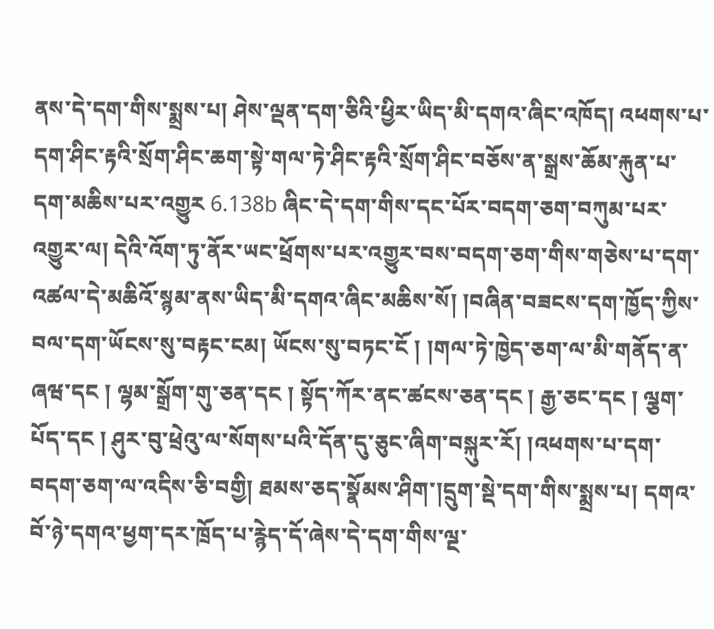ནས་དེ་དག་གིས་སྨྲས་པ། ཤེས་ལྡན་དག་ཅིའི་ཕྱིར་ཡིད་མི་དགའ་ཞིང་འཁོད། འཕགས་པ་དག་ཤིང་རྟའི་སྲོག་ཤིང་ཆག་སྟེ་གལ་ཏེ་ཤིང་རྟའི་སྲོག་ཤིང་བཅོས་ན་སྒྲས་ཆོམ་རྐུན་པ་དག་མཆིས་པར་འགྱུར 6.138b ཞིང་དེ་དག་གིས་དང་པོར་བདག་ཅག་བཀུམ་པར་འགྱུར་ལ། དེའི་འོག་ཏུ་ནོར་ཡང་ཕྲོགས་པར་འགྱུར་བས་བདག་ཅག་གིས་གཅེས་པ་དག་འཚལ་དེ་མཆིའོ་སྙམ་ནས་ཡིད་མི་དགའ་ཞིང་མཆིས་སོ། །བཞིན་བཟངས་དག་ཁྱོད་ཀྱིས་བལ་དག་ཡོངས་སུ་བརྟང་ངམ། ཡོངས་སུ་བཏང་ངོ ། །གལ་ཏེ་ཁྱེད་ཅག་ལ་མི་གནོད་ན་ཞཝ་དང ། ལྷམ་སྒྲོག་གུ་ཅན་དང ། སྟོད་ཀོར་ནང་ཚངས་ཅན་དང ། རྒྱ་ཅང་དང ། ལྕག་པོད་དང ། ཤུར་བུ་ཕྲེའུ་ལ་སོགས་པའི་དོན་དུ་ཅུང་ཞིག་བསྐུར་རོ། །འཕགས་པ་དག་བདག་ཅག་ལ་འདིས་ཅི་བགྱི། ཐམས་ཅད་སྣོམས་ཤིག་།དྲུག་སྡེ་དག་གིས་སྨྲས་པ། དགའ་བོ་ཉེ་དགའ་ཕྱག་དར་ཁྲོད་པ་རྙེད་དོ་ཞེས་དེ་དག་གིས་ལྔ་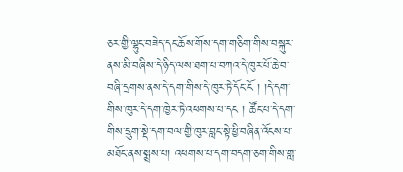ཅར་གྱི་ལྷུང་བཟེད་དང་ཆོས་གོས་དག་གཅིག་གིས་བསྐུར་ནས་མི་བཞིས་དེ་ཉིད་ལས་ཐག་པ་བཀའ་དེ་ཁུར་པོ་ཆེ་བ་བཞི་དྲགས་ནས་དེ་དག་གིས་དེ་ཁུར་ཏེ་དོང་ངོ ། །དེ་དག་གིས་ཁུར་དེ་དག་ཁྱེར་ཏེ་འཕགས་པ་དང ། ཚོང་པ་དེ་དག་གིས་དྲུག་སྡེ་དག་བལ་གྱི་ཁུར་བླང་སྟེ་ཕྱི་བཞིན་འོངས་པ་མཐོང་ནས་སྨྲས་པ། འཕགས་པ་དག་བདག་ཅག་གིས་གླ་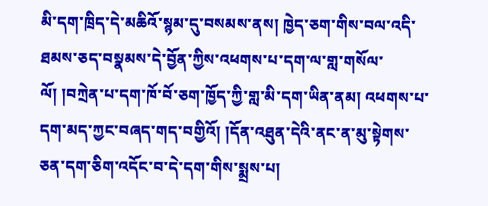མི་དག་ཁྲིད་དེ་མཆིའོ་སྙམ་དུ་བསམས་ནས། ཁྱེད་ཅག་གིས་བལ་འདི་ཐམས་ཅད་བསྣམས་དེ་བྱོན་ཀྱིས་འཕགས་པ་དག་ལ་གླ་གསོལ་ལོ། །བཀྲེན་པ་དག་ཁོ་བོ་ཅག་ཁྱོད་ཀྱི་གླ་མི་དག་ཡིན་ནམ། འཕགས་པ་དག་མད་ཀྱང་བཞད་གད་བགྱིའོ། །དོན་འཐུན་དེའི་ནང་ན་མུ་སྟེགས་ཅན་དག་ཅིག་འདོང་བ་དེ་དག་གིས་སྨྲས་པ།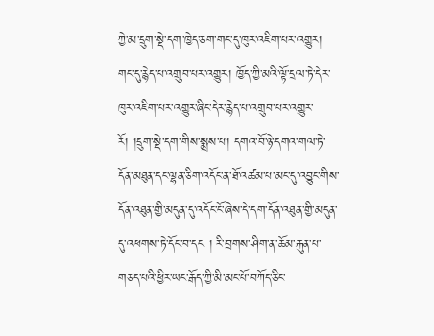ཀྱེ་མ་དྲུག་སྡེ་དག་ཁྱེད་ཅག་གང་དུ་ཁུར་འཇིག་པར་འགྱུར། གང་དུ་རྙེད་པ་འགྲུབ་པར་འགྱུར། ཁྱོད་ཀྱི་མའི་ལྟོ་དྲལ་ཏེ་དེར་ཁུར་འཇིག་པར་འགྱུར་ཞིང་དེར་རྙེད་པ་འགྲུབ་པར་འགྱུར་རོ། །དྲུག་སྡེ་དག་གིས་སྨྲས་པ། དགའ་བོ་ཉེ་དགའ་གལ་ཏེ་དོན་མཐུན་དང་ལྷན་ཅིག་འདོང་ན་ཐོ་འཚམ་པ་མང་དུ་འབྱུང་གིས་དོན་འཐུན་གྱི་མདུན་དུ་འདོང་ངོ་ཞེས་དེ་དག་དོན་འཐུན་གྱི་མདུན་དུ་འཕགས་ཏེ་དོང་བ་དང ། རི་བྲགས་ཤིག་ན་ཆོམ་རྐུན་པ་གཅད་པའི་ཕྱིར་ཡང་རྒོད་ཀྱི་མི་མང་པོ་བཀོད་ཅིང་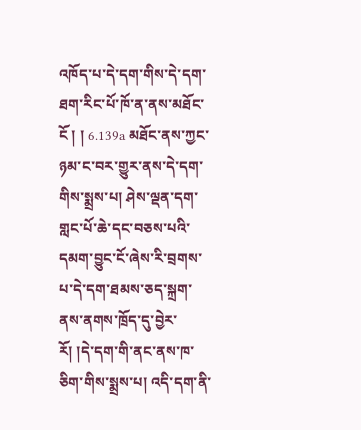འཁོད་པ་དེ་དག་གིས་དེ་དག་ཐག་རིང་པོ་ཁོ་ན་ནས་མཐོང་ངོ ། ། 6.139a མཐོང་ནས་ཀྱང་ཉམ་ང་བར་གྱུར་ནས་དེ་དག་གིས་སྨྲས་པ། ཤེས་ལྡན་དག་གླང་པོ་ཆེ་དང་བཅས་པའི་དམག་བྱུང་ངོ་ཞེས་རི་བྲགས་པ་དེ་དག་ཐམས་ཅད་སྐྲག་ནས་ནགས་ཁྲོད་དུ་བྱེར་རོ། །དེ་དག་གི་ནང་ནས་ཁ་ཅིག་གིས་སྨྲས་པ། འདི་དག་ནི་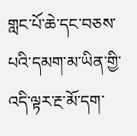གླང་པོ་ཆེ་དང་བཅས་པའི་དམག་མ་ཡིན་གྱི་འདི་ལྟར་རྔ་མོ་དག་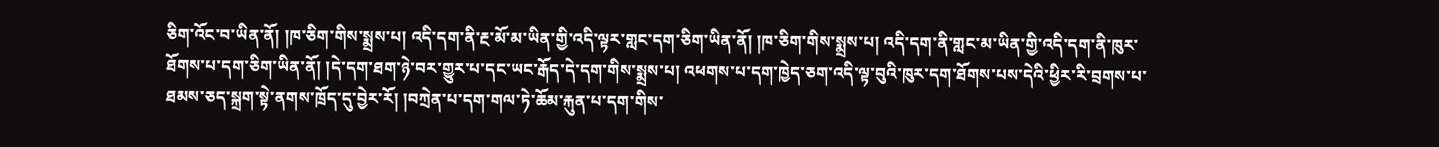ཅིག་འོང་བ་ཡིན་ནོ། །ཁ་ཅིག་གིས་སྨྲས་པ། འདི་དག་ནི་རྔ་མོ་མ་ཡིན་གྱི་འདི་ལྟར་གླང་དག་ཅིག་ཡིན་ནོ། །ཁ་ཅིག་གིས་སྨྲས་པ། འདི་དག་ནི་གླང་མ་ཡིན་གྱི་འདི་དག་ནི་ཁུར་ཐོགས་པ་དག་ཅིག་ཡིན་ནོ། །དེ་དག་ཐག་ཉེ་བར་གྱུར་པ་དང་ཡང་རྒོད་དེ་དག་གིས་སྨྲས་པ། འཕགས་པ་དག་ཁྱེད་ཅག་འདི་ལྟ་བུའི་ཁུར་དག་ཐོགས་པས་དེའི་ཕྱིར་རི་བྲགས་པ་ཐམས་ཅད་སྐྲག་སྟེ་ནགས་ཁྲོད་དུ་བྱེར་རོ། །བཀྲེན་པ་དག་གལ་ཏེ་ཆོམ་རྐུན་པ་དག་གིས་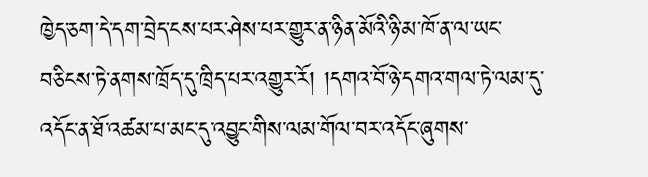ཁྱེད་ཅག་དེ་དག་བྲེད་ངས་པར་ཤེས་པར་གྱུར་ན་ཉིན་མོའི་ཉི་མ་ཁོ་ན་ལ་ཡང་བཅིངས་ཏེ་ནགས་ཁྲོད་དུ་ཁྲིད་པར་འགྱུར་རོ། །དགའ་བོ་ཉེ་དགའ་གལ་ཏེ་ལམ་དུ་འདོང་ན་ཐོ་འཚམ་པ་མང་དུ་འབྱུང་གིས་ལམ་གོལ་བར་འདོང་ཞུགས་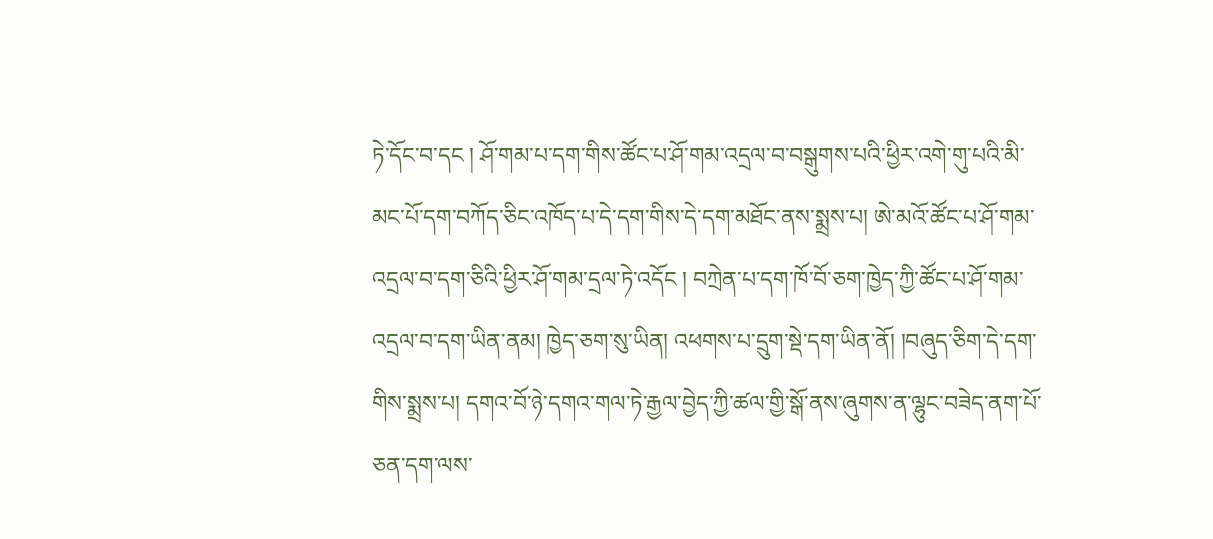ཏེ་དོང་བ་དང ། ཤོ་གམ་པ་དག་གིས་ཚོང་པ་ཤོ་གམ་འདྲལ་བ་བསྒུགས་པའི་ཕྱིར་འགེ་གུ་པའི་མི་མང་པོ་དག་བཀོད་ཅིང་འཁོད་པ་དེ་དག་གིས་དེ་དག་མཐོང་ནས་སྨྲས་པ། ཨེ་མའོ་ཚོང་པ་ཤོ་གམ་འདྲལ་བ་དག་ཅིའི་ཕྱིར་ཤོ་གམ་དྲལ་ཏེ་འདོང ། བཀྲེན་པ་དག་ཁོ་བོ་ཅག་ཁྱེད་ཀྱི་ཚོང་པ་ཤོ་གམ་འདྲལ་བ་དག་ཡིན་ནམ། ཁྱེད་ཅག་སུ་ཡིན། འཕགས་པ་དྲུག་སྡེ་དག་ཡིན་ནོ། །བཞུད་ཅིག་དེ་དག་གིས་སྨྲས་པ། དགའ་བོ་ཉེ་དགའ་གལ་ཏེ་རྒྱལ་བྱེད་ཀྱི་ཚལ་གྱི་སྒོ་ནས་ཞུགས་ན་ལྷུང་བཟེད་ནག་པོ་ཅན་དག་ལས་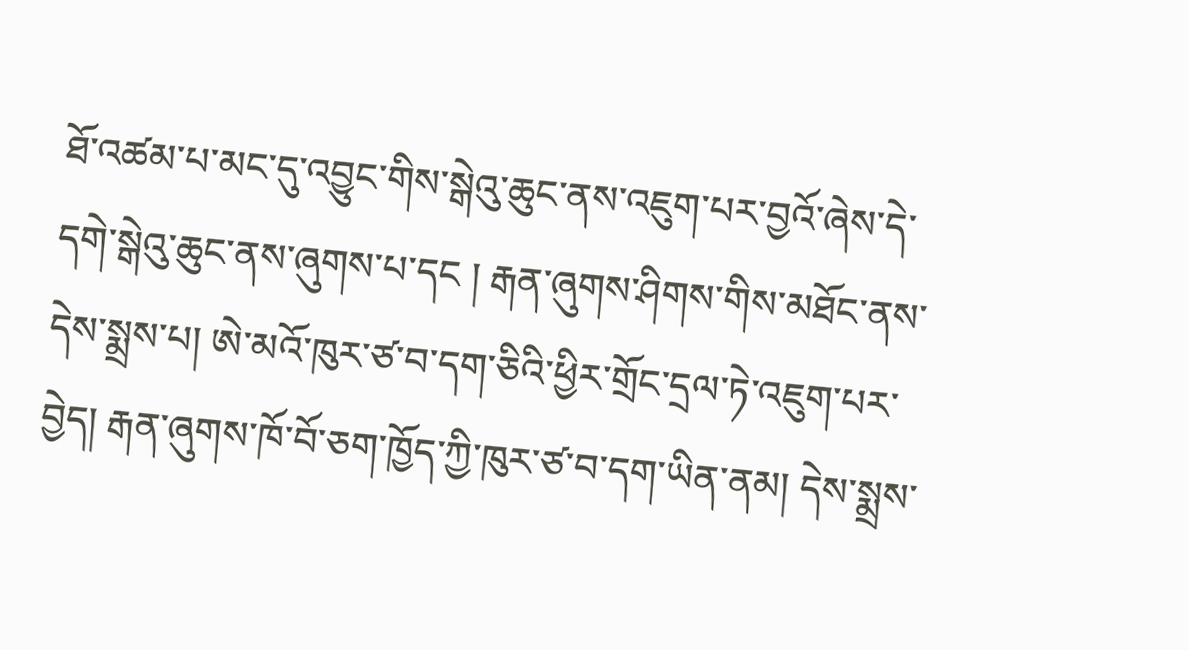ཐོ་འཚམ་པ་མང་དུ་འབྱུང་གིས་སྒེའུ་ཆུང་ནས་འཇུག་པར་བྱའོ་ཞེས་དེ་དགེ་སྒེའུ་ཆུང་ནས་ཞུགས་པ་དང ། རྒན་ཞུགས་ཤིགས་གིས་མཐོང་ནས་དེས་སྨྲས་པ། ཨེ་མའོ་ཁུར་ཙ་བ་དག་ཅིའི་ཕྱིར་གྲོང་དྲལ་ཏེ་འཇུག་པར་བྱེད། རྒན་ཞུགས་ཁོ་བོ་ཅག་ཁྱོད་ཀྱི་ཁུར་ཙ་བ་དག་ཡིན་ནམ། དེས་སྨྲས་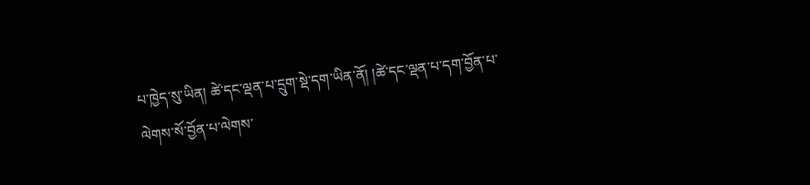པ་ཁྱེད་སུ་ཡིན། ཚེ་དང་ལྡན་པ་དྲུག་སྡེ་དག་ཡིན་ནོ། །ཚེ་དང་ལྡན་པ་དག་བྱོན་པ་ལེགས་སོ་བྱོན་པ་ལེགས་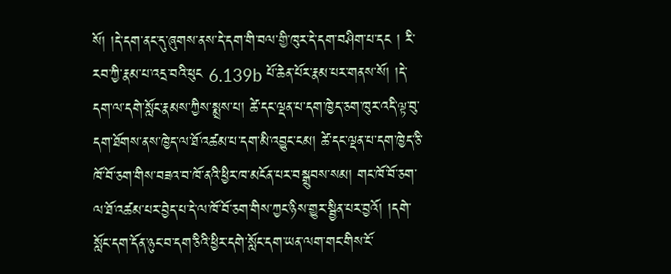སོ། །དེ་དག་ནང་དུ་ཞུགས་ནས་དེ་དག་གི་བལ་གྱི་ཁུར་དེ་དག་བཤིག་པ་དང ། རི་རབ་ཀྱི་རྣམ་པ་འདྲ་བའི་ཕུང 6.139b པོ་ཆེན་པོར་རྣམ་པར་གནས་སོ། །དེ་དག་ལ་དགེ་སློང་རྣམས་ཀྱིས་སྨྲས་པ། ཚེ་དང་ལྡན་པ་དག་ཁྱེད་ཅག་ཁུར་འདི་ལྟ་བུ་དག་ཐོགས་ནས་ཁྱེད་ལ་ཐོ་འཚམ་པ་དག་མི་འབྱུང་ངམ། ཚེ་དང་ལྡན་པ་དག་ཁྱེད་ཅི་ཁོ་བོ་ཅག་གིས་བཟའ་བ་ཁོ་ནའི་ཕྱིར་ཁ་མངོན་པར་བསྒྲུབས་སམ། གང་ཁོ་བོ་ཅག་ལ་ཐོ་འཚམ་པར་བྱེད་པ་དེ་ལ་ཁོ་བོ་ཅག་གིས་ཀྱང་ཉིས་གྱུར་སྦྱིན་པར་བྱའོ། །དགེ་སློང་དག་དོན་ཉུང་བ་དག་ཅིའི་ཕྱིར་དགེ་སློང་དག་ཡན་ལག་གང་གིས་ངོ་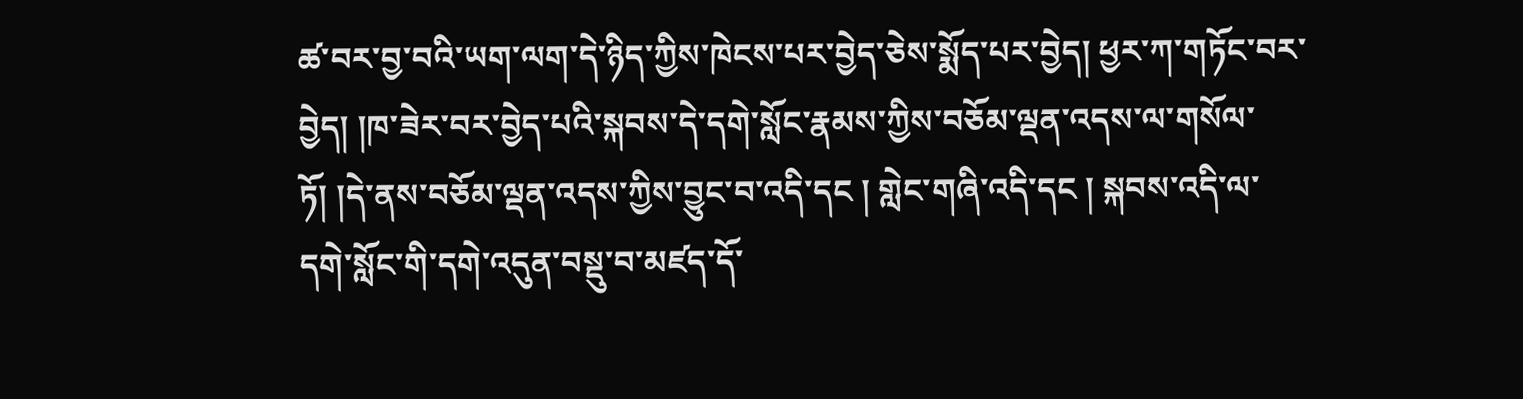ཚ་བར་བྱ་བའི་ཡག་ལག་དེ་ཉིད་ཀྱིས་ཁེངས་པར་བྱེད་ཅེས་སྨོད་པར་བྱེད། ཕྱར་ཀ་གཏོང་བར་བྱེད། །ཁ་ཟེར་བར་བྱེད་པའི་སྐབས་དེ་དགེ་སློང་རྣམས་ཀྱིས་བཅོམ་ལྡན་འདས་ལ་གསོལ་ཏོ། །དེ་ནས་བཅོམ་ལྡན་འདས་ཀྱིས་བྱུང་བ་འདི་དང ། གླེང་གཞི་འདི་དང ། སྐབས་འདི་ལ་དགེ་སློང་གི་དགེ་འདུན་བསྡུ་བ་མཛད་དོ་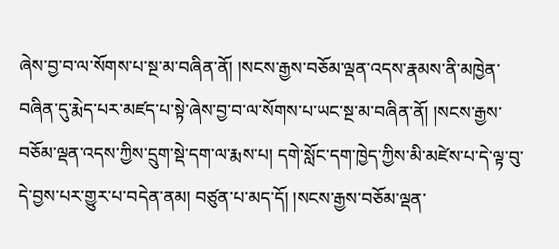ཞེས་བྱ་བ་ལ་སོགས་པ་སྔ་མ་བཞིན་ནོ། །སངས་རྒྱས་བཅོམ་ལྡན་འདས་རྣམས་ནི་མཁྱེན་བཞིན་དུ་རྨེད་པར་མཛད་པ་སྟེ་ཞེས་བྱ་བ་ལ་སོགས་པ་ཡང་སྔ་མ་བཞིན་ནོ། །སངས་རྒྱས་བཅོམ་ལྡན་འདས་ཀྱིས་དྲུག་སྡེ་དག་ལ་རྨས་པ། དགེ་སློང་དག་ཁྱེད་ཀྱིས་མི་མཛེས་པ་དེ་ལྟ་བུ་དེ་བྱས་པར་གྱུར་པ་བདེན་ནམ། བཙུན་པ་མད་དོ། །སངས་རྒྱས་བཅོམ་ལྡན་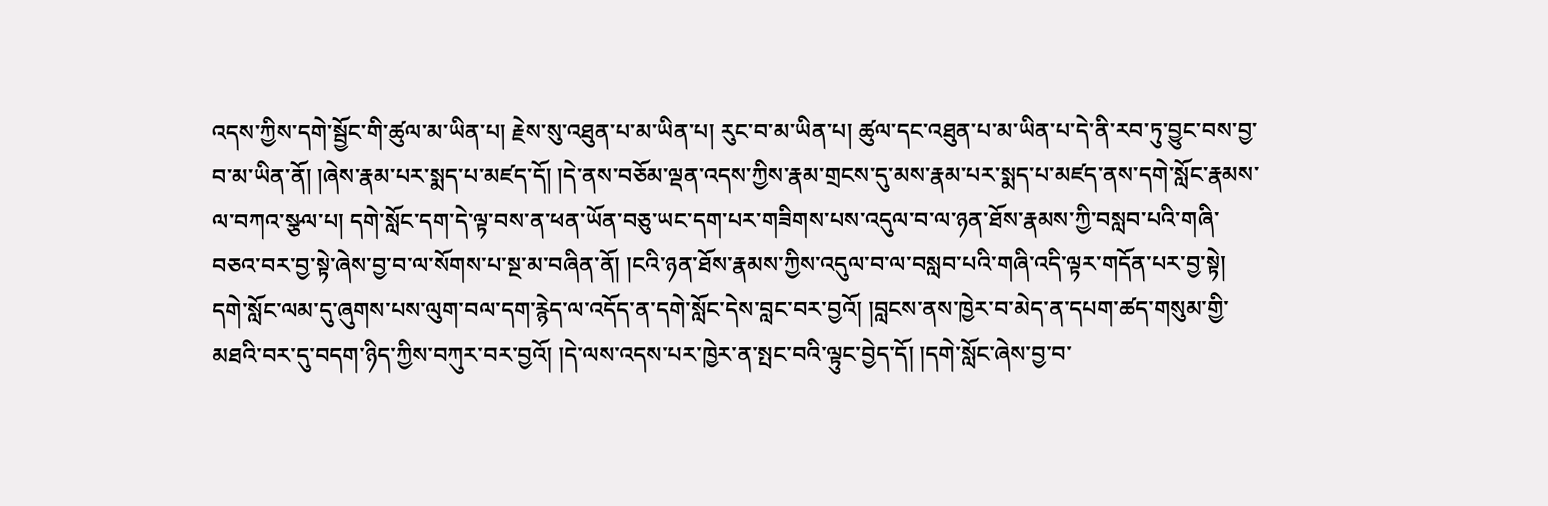འདས་ཀྱིས་དགེ་སྦྱོང་གི་ཚུལ་མ་ཡིན་པ། རྗེས་སུ་འཐུན་པ་མ་ཡིན་པ། རུང་བ་མ་ཡིན་པ། ཚུལ་དང་འཐུན་པ་མ་ཡིན་པ་དེ་ནི་རབ་ཏུ་བྱུང་བས་བྱ་བ་མ་ཡིན་ནོ། །ཞེས་རྣམ་པར་སྨད་པ་མཛད་དོ། །དེ་ནས་བཅོམ་ལྡན་འདས་ཀྱིས་རྣམ་གྲངས་དུ་མས་རྣམ་པར་སྨད་པ་མཛད་ནས་དགེ་སློང་རྣམས་ལ་བཀའ་སྩལ་པ། དགེ་སློང་དག་དེ་ལྟ་བས་ན་ཕན་ཡོན་བཅུ་ཡང་དག་པར་གཟིགས་པས་འདུལ་བ་ལ་ཉན་ཐོས་རྣམས་ཀྱི་བསླབ་པའི་གཞི་བཅའ་བར་བྱ་སྟེ་ཞེས་བྱ་བ་ལ་སོགས་པ་སྔ་མ་བཞིན་ནོ། །ངའི་ཉན་ཐོས་རྣམས་ཀྱིས་འདུལ་བ་ལ་བསླབ་པའི་གཞི་འདི་ལྟར་གདོན་པར་བྱ་སྟེ། དགེ་སློང་ལམ་དུ་ཞུགས་པས་ལུག་བལ་དག་རྙེད་ལ་འདོད་ན་དགེ་སློང་དེས་བླང་བར་བྱའོ། །བླངས་ནས་ཁྱེར་བ་མེད་ན་དཔག་ཚད་གསུམ་གྱི་མཐའི་བར་དུ་བདག་ཉིད་ཀྱིས་བཀུར་བར་བྱའོ། །དེ་ལས་འདས་པར་ཁྱེར་ན་སྤང་བའི་ལྟུང་བྱེད་དོ། །དགེ་སློང་ཞེས་བྱ་བ་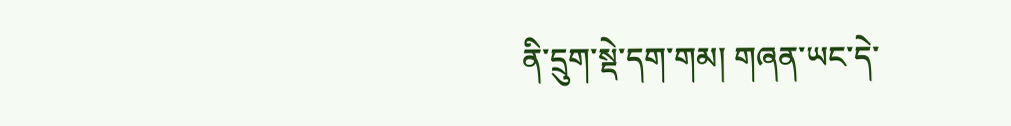ནི་དྲུག་སྡེ་དག་གམ། གཞན་ཡང་དེ་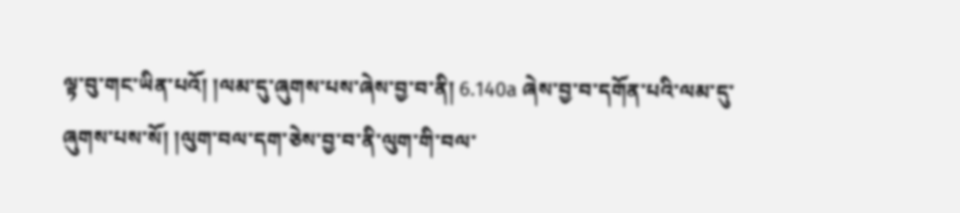ལྟ་བུ་གང་ཡིན་པའོ། །ལམ་དུ་ཞུགས་པས་ཞེས་བྱ་བ་ནི། 6.140a ཞེས་བྱ་བ་དགོན་པའི་ལམ་དུ་ཞུགས་པས་སོ། །ལུག་བལ་དག་ཅེས་བྱ་བ་ནི་ལུག་གི་བལ་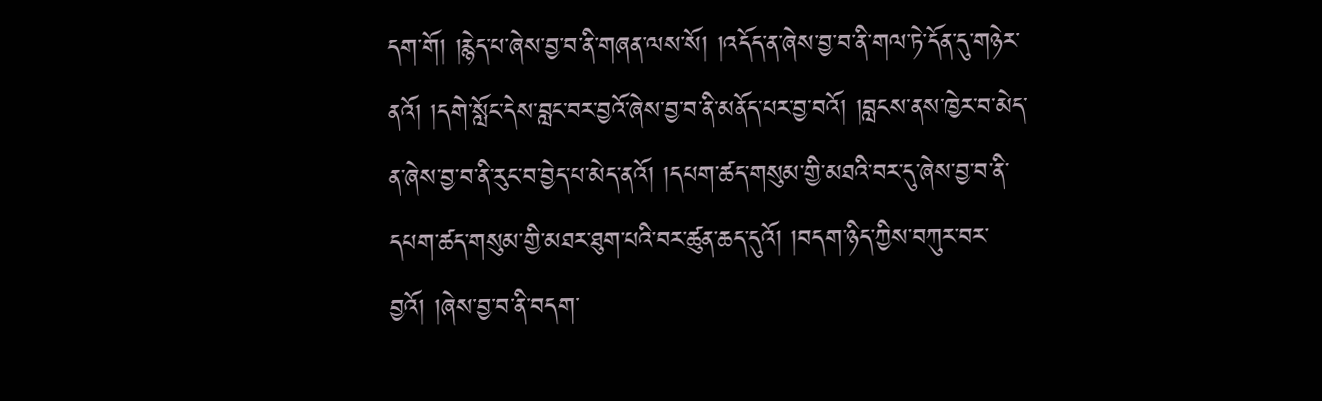དག་གོ། །རྙེད་པ་ཞེས་བྱ་བ་ནི་གཞན་ལས་སོ། །འདོད་ན་ཞེས་བྱ་བ་ནི་གལ་ཏེ་དོན་དུ་གཉེར་ནའོ། །དགེ་སློང་དེས་བླང་བར་བྱའོ་ཞེས་བྱ་བ་ནི་མནོད་པར་བྱ་བའོ། །བླངས་ནས་ཁྱེར་བ་མེད་ན་ཞེས་བྱ་བ་ནི་རུང་བ་བྱེད་པ་མེད་ནའོ། །དཔག་ཚད་གསུམ་གྱི་མཐའི་བར་དུ་ཞེས་བྱ་བ་ནི་དཔག་ཚད་གསུམ་གྱི་མཐར་ཐུག་པའི་བར་ཚུན་ཆད་དུའོ། །བདག་ཉིད་ཀྱིས་བཀུར་བར་བྱའོ། །ཞེས་བྱ་བ་ནི་བདག་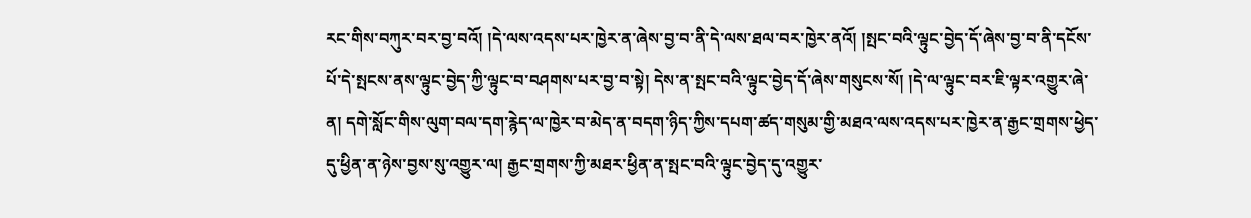རང་གིས་བཀུར་བར་བྱ་བའོ། །དེ་ལས་འདས་པར་ཁྱེར་ན་ཞེས་བྱ་བ་ནི་དེ་ལས་ཐལ་བར་ཁྱེར་ནའོ། །སྤང་བའི་ལྟུང་བྱེད་དོ་ཞེས་བྱ་བ་ནི་དངོས་པོ་དེ་སྤངས་ནས་ལྟུང་བྱེད་ཀྱི་ལྟུང་བ་བཤགས་པར་བྱ་བ་སྟེ། དེས་ན་སྤང་བའི་ལྟུང་བྱེད་དོ་ཞེས་གསུངས་སོ། །དེ་ལ་ལྟུང་བར་ཇི་ལྟར་འགྱུར་ཞེ་ན། དགེ་སློང་གིས་ལུག་བལ་དག་རྙེད་ལ་ཁྱེར་བ་མེད་ན་བདག་ཉིད་ཀྱིས་དཔག་ཚད་གསུམ་གྱི་མཐའ་ལས་འདས་པར་ཁྱེར་ན་རྒྱང་གྲགས་ཕྱེད་དུ་ཕྱིན་ན་ཉེས་བྱས་སུ་འགྱུར་ལ། རྒྱང་གྲགས་ཀྱི་མཐར་ཕྱིན་ན་སྤང་བའི་ལྟུང་བྱེད་དུ་འགྱུར་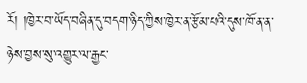རོ། །ཁྱེར་བ་ཡོད་བཞིན་དུ་བདག་ཉིད་ཀྱིས་ཁྱེར་ན་རྩོམ་པའི་དུས་ཁོ་ན་ན་ཉེས་བྱས་སུ་འགྱུར་ལ་རྒྱང་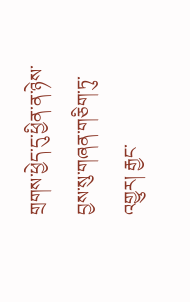གྲགས་ཕྱེད་དུ་ཕྱིན་ན་ཉེས་བྱས་སུ་གཞན་གཅིག་ཏུ་འགྱུར། རྒྱང་